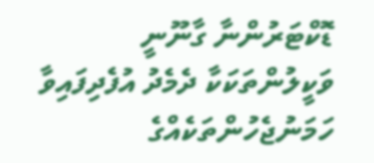ޑޮކްޓަރުންނާ ގާނޫނީ ވަކީލުންތަކަކާ ދެމެދު އުފެދިފައިވާ ހަމަނުޖެހުންތަކެއްގެ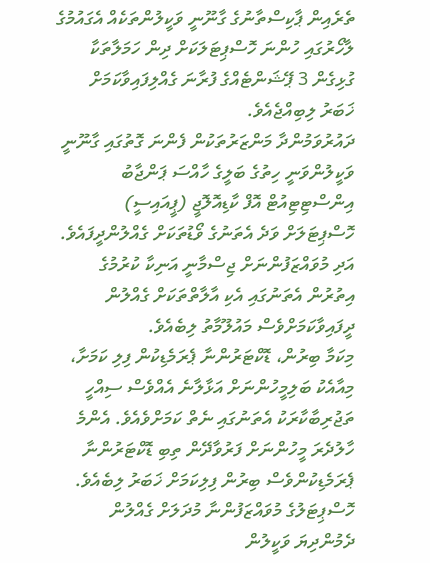ތެރެއިން ޕާކިސްތާނުގެ ގާނޫނީ ވަކީލުންތަކެއް އެގައުމުގެ ލާހޯރުގައި ހުންނަ ހޮސްޕިޓަލަކަށް ދިން ހަމަލާތަކާ ގުޅިގެން 3 ޕޭޝަންޓެއްގެ ފުރާނަ ގެއްލިފައިވާކަމަށް ޚަބަރު ލިބިއްޖެއެވެ.
ދައުރުވަމުންދާ މަންޒަރުތަކުން ފެންނަ ގޮތުގައި ގާނޫނީ ވަކީލުންވަނީ ހިތުގެ ބަލީގެ ހާއްސަ ޕަންޖާބު އިންސްޓިޓިއުޓް އޮފް ކާޑިއޮލޮޖީ (ޕީއައިސީ) ހޮސްޕިޓަލަށް ވަދެ އެތަނުގެ ވޯޑުތަކަށް ގެއްލުންދީފައެވެ. އަދި މުވައްޒަފުންނަށް ޖިސްމާނީ އަނިކާ ކުރުމުގެ އިތުރުން އެތަނުގައި އެކި އާލާތްތަކަށް ގެއްލުން ދީފައިވާކަމަށްވެސް މައުލޫމާތު ލިބެއެވެ.
މިކަމާ ބިރުން، ޑޮކްޓަރުންނާ ޕެރަމެޑިކުން ފިލި ކަމަށާ، މިއާއެކު ބަލިމީހުންނަށް އަޅާލާނެ އެއްވެސް ސިއްހީ ތަޖުރިބާކާރަކު އެތަނުގައި ނެތް ކަމަށްވެއެވެ. އެންމެ ހާލުދެރަ މީހުންނަށް ފަރުވާދޭން ތިބި ޑޮކްޓަރުންނާ ޕެރަމެޑިކުންވެސް ބިރުން ފިލިކަމަށް ޚަބަރު ލިބެއެވެ.
ހޮސްޕިޓަލުގެ މުވައްޒަފުންނާ މުދަލަށް ގެއްލުން ދެމުންދިޔަ ވަކީލުން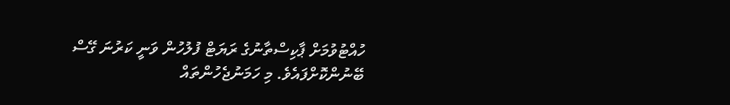ހުއްޓުވުމަށް ޕާކިސްތާނުގެ ރަޔަޓް ފުލުހުން ވަނީ ކަރުނަ ގޭސް ބޭނުންކޮށްފައެވެ. މި ހަމަނުޖެހުންތައް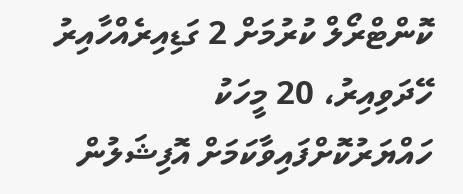ކޮންޓްރޯލް ކުރުމަށް 2 ގަޑިއިރެއްހާއިރު ހޭދަވިއިރު، 20 މީހަކު ހައްޔަރުކޮށްފައިވާކަމަށް އޮފިޝަލުން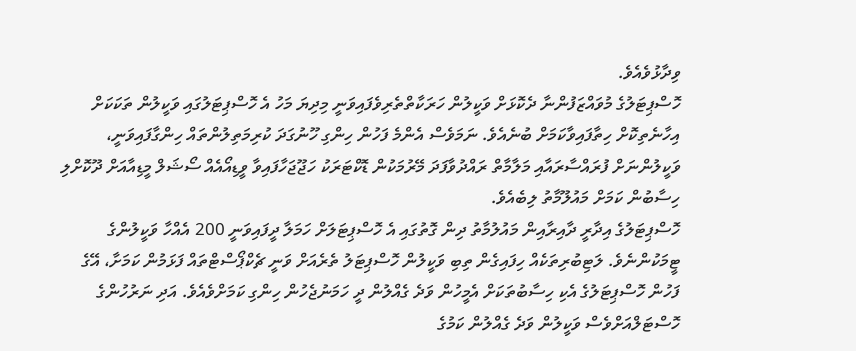ވިދާޅުވެއެވެ.
ހޮސްޕިޓަލުގެ މުވައްޒަފުންނާ ދެކޮޅަށް ވަކީލުން ހަރަކާތްތެރިވެފައިވަނީ މިދިޔަ މަހު އެ ހޮސްޕިޓަލުގައި ވަކީލުން ތަކަކަށް އިހާނެތިކޮށް ހިތާފައިވާކަމަށް ބުނެއެވެ. ނަމަވެސް އެންމެ ފަހުން ހިންގި ހޫނުގަދަ ކުރިމަތިލުންތައް ހިންގާފައިވަނީ، ވަކީލުންނަށް ފުރައްސާރައާއި މަލާމާތް ރައްދުވާފަދަ މޭރުމަކުން ޑޮކްޓަރަކު ހަޖޫޖަހާފައިވާ ވީޑިއޯއެއް ސޯޝަލް މީޑިއާއަށް ދޫކޮށްލި ހިސާބުން ކަމަށް މައުލޫމާތު ލިބެއެވެ.
ހޮސްޕިޓަލުގެ އިދާރީ ދާއިރާއިން މައުލުމާތު ދިން ގޮތުގައި އެ ހޮސްޕިޓަލަށް ހަމަލާ ދީފައިވަނީ 200 އެއްހާ ވަކީލުންގެ ޓީމަކުންނެވެ. ލަޓިބުރިތަކެއް ހިފައިގެން ތިބި ވަކީލުން ހޮސްޕިޓަލު ތެރެއަށް ވަނީ ޗެކްޕޯސްޓްތައް ފަޅަމުން ކަމަށާ، އޭގެ ފަހުން ހޮސްޕިޓަލުގެ އެކި ހިސާބުތަކަށް އެމީހުން ވަދެ ގެއްލުން ދީ ހަމަނުޖެހުން ހިންގި ކަމަށްވެއެވެ. އަދި ނަރުހުންގެ ހޮސްޓަލްއަށްވެސް ވަކީލުން ވަދެ ގެއްލުން ކަމުގެ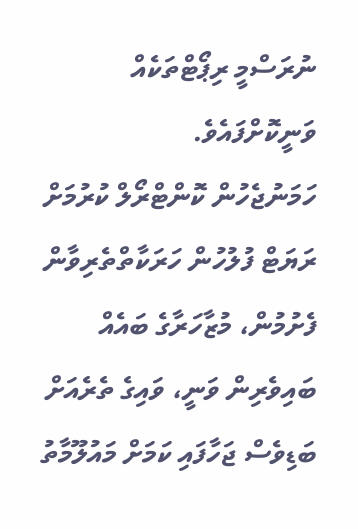ނުރަސްމީ ރިޕޯޓްތަކެއް ވަނީކޮށްފައެވެ.
ހަމަނުޖެހުން ކޮންޓްރޯލް ކުރުމަށް ރަޔަޓް ފުލުހުން ހަރަކާތްތެރިވާން ފެށުމުން، މުޒާހަރާގެ ބައެއް ބައިވެރިން ވަނީ، ވައިގެ ތެރެއަށް ބަޑިވެސް ޖަހާފައި ކަމަށް މައުލޫމާތު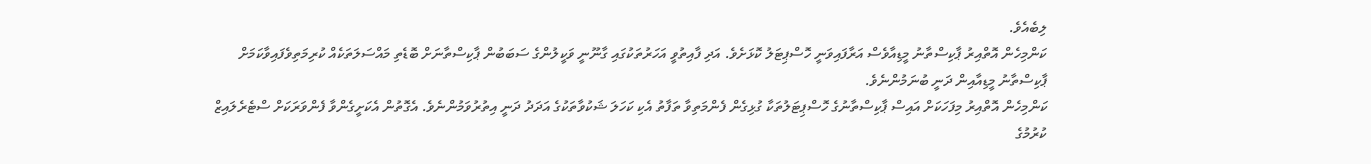ލިބެއެވެ.
ކަންމިހެން އޮތްއިރު ޕާކިސްތާނު މީޑިއާވެސް އަރާފައިވަނީ ހޮސްޕިޓަލު ކޮޅަށެވެ. އަދި ފާއިތުވީ އަހަރުތަކުގައި ގާނޫނީ ވަކީލުންގެ ސަބަބުން ޕާކިސްތާނަށް ބޮޑެތި މައްސަލަތަކެއް ކުރިމަތިވެފައިވާކަމަށް ޕާކިސްތާނު މީޑިއާއިން ދަނީ ބުނަމުންނެވެ.
ކަންމިހެން އޮތްއިރު މިފަހަކަށް އައިސް ޕާކިސްތާނުގެ ހޮސްޕިޓަލުތަކާ ގުޅިގެން ފެންމަތިވާ ތަފާތު އެކި ކަހަލަ ޝަކުވާތަކުގެ އަދަދު ދަނީ އިތުރުވަމުންނެވެ. އެގޮތުން އެކަށީގެންވާ ފެންވަރަކަށް ސްޓެރެލައިޒް ކުރުމުގެ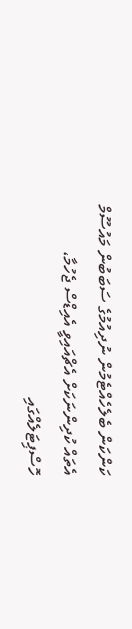ކަންކަން ބެލެހެއްޓެމުން ނުދިއުމުގެ ސަބަބުން މައުސޫމް އެތައް ކުދިންނަކަށް އެޗްއައިވީ އެއިޑްސް ޖެހުމާ، ހޮސްޕިޓަލެއްގައި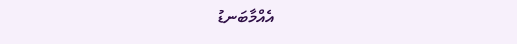އެއްމާބަނޑު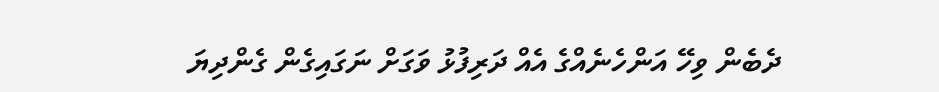ދެބެން ވިހޭ އަންހެނެއްގެ އެއް ދަރިފުޅު ވަގަށް ނަގައިގެން ގެންދިޔަ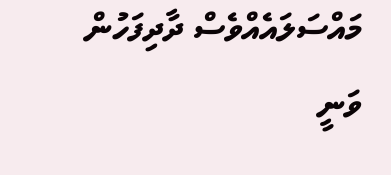މައްސަލައެއްވެސް ދާދިފަހުން ވަނީ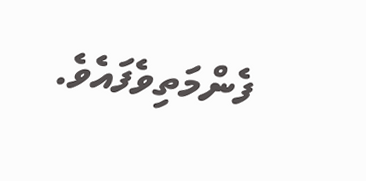ފެންމަތިވެފައެވެ.